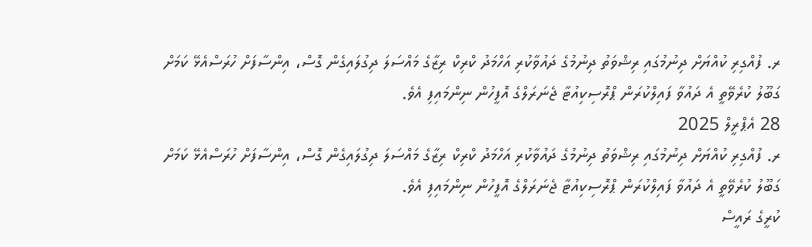ރ. ފުއްގިރި ކުއްޔަށް ދިނުމުގައި ރިޝްވަތު ދިނުމުގެ ދައުވާކުރި އަހްމަދު ކްރިކް ރިޒާގެ މައްސަލަ ދިގުލައިގެން ގޮސް، އިންސާފަށް ހުރަސްއެޅޭ ކަމަށް ގަބޫލު ކުރެވޭތީ އެ ދައުވާ ފައިލްކުރަން ޕްރޮސިކިއުޓާ ޖެނަރަލްގެ އޮފީހުން ނިންމައިފި އެވެ.
28 އެޕްރީލް 2025
ރ. ފުއްގިރި ކުއްޔަށް ދިނުމުގައި ރިޝްވަތު ދިނުމުގެ ދައުވާކުރި އަހްމަދު ކްރިކް ރިޒާގެ މައްސަލަ ދިގުލައިގެން ގޮސް، އިންސާފަށް ހުރަސްއެޅޭ ކަމަށް ގަބޫލު ކުރެވޭތީ އެ ދައުވާ ފައިލްކުރަން ޕްރޮސިކިއުޓާ ޖެނަރަލްގެ އޮފީހުން ނިންމައިފި އެވެ.
ކުރީގެ ރައީސް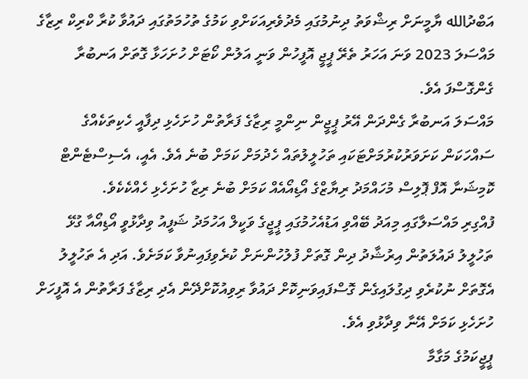އަބްދުالله ޔާމީނަށް ރިޝްވަތު ދިނުމުގައި މެދުވެރިއަކަށްވި ކަމުގެ ތުހުމަތުގައި ދައުވާ ކުރާ ކްރިކް ރިޒާގެ މައްސަލަ 2023 ވަނަ އަހަރު ތެރޭ ޕީޖީ އޮފީހުން ވަނީ އަލުން ކޯޓަށް ހުށަހަޅާ ގޮތަށް އަނބުރާ ގެންގޮސްފަ އެވެ.
މައްސަލަ އަނބުރާ ގެންދަން އޭރު ޕީޖީން ނިންމީ ރިޒާގެ ފަރާތުން ހުށަހެޅި ދިފާއީ ހެކިތަކެއްގެ ސައްހަކަން ކަށަވަރުކުރުމަށްޓަކައި ތަހުލީލުތައް ހެދުމަށް ކަމަށް ބުނެ އެވެ. އެއީ، އެސިސްޓެންޓް ކޮމިޝަނާ އޮފް ޕޮލިސް މުހައްމަދު ރިޔާޒްގެ އޯޑިއޯއެއް ކަމަށް ބުނެ ރިޒާ ހުށަހެޅި ހެއްކެކެވެ.
ފުއްގިރި މައްސަލާގައި މިއަދު ބޭއްވި އަޑުއެހުމުގައި ޕީޖީގެ ވަކީލް އަހުމަދު ޝަފީއު ވިދާޅުވީ އޯޑިއޯއާ ގުޅޭ ތަހުލީލު ދައުލަތުން އިރުޝާދު ދިން ގޮތަށް ފުލުހުންނަށް ކުރެވިފައިނުވާ ކަމަށެވެ. އަދި އެ ތަހުލީލު އެގޮތަށް ނުކުރެވި ދިގުލައިގެން ގޮސްފައިވަނިކޮށް ދައުވާ ރިވިއުކޮށްދޭން އެދި ރިޒާގެ ފަރާތުން އެ އޮފީހަށް ހުށަހެޅި ކަމަށް އޭނާ ވިދާޅުވި އެވެ.
ޕީޖީކަމުގެ މަގާމާ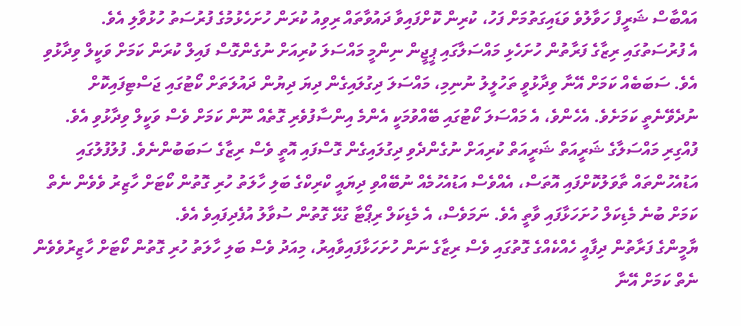އައްބާސް ޝަރީފް ހަވާލުވެ ވަޑައިގަތުމަށް ފަހު، ކުރިން ކޮށްފައިވާ ދައުވާތައް ރިވިއު ކުރަން ހުށަހެޅުމުގެ ފުރުސަތު ހުޅުވާލި އެވެ.
އެ ފުރުސަތުގައި ރިޒާގެ ފަރާތުން ހުށަހެޅި މައްސަލާގައި ޕީޖީން ނިންމީ މައްސަލަ ކުރިއަށް ނުގެންގޮސް ފައިލް ކުރަން ކަމަށް ވަކީލް ވިދާޅުވި އެވެ. ސަބަބެއް ކަމަށް އޭނާ ވިދާޅުވީ ތަހުލީލު ނުނިމި، މައްސަލަ ދިގުލައިގެން ދިޔަ ދިޔުން ދައުލަތަށް ކޯޓުގައި ޖަސްޓިފައިކޮށް ނުދެވޭނެތީ ކަމަށެވެ. އެހެންވެ، އެ މައްސަލަ ކޯޓުގައި ބޭއްވުމަކީ އެންމެ އިންސާފުވެރި ގޮތެއް ނޫން ކަމަށް ވެސް ވަކީލް ވިދާޅުވި އެވެ.
ފުއްގިރި މައްސަލާގެ ޝަރީއަތް ޝަރީއަތް ކުރިއަށް ނުގެންދެވި ދިގުލައިގެން ގޮސްފައި އޮތީ ވެސް ރިޒާގެ ސަބަބުންނެވެ. ފުލުފުލުގައި އަޑުއެހުންތައް ތާވަލުކޮށްފައި އޮތަސް، އެއްވެސް އަޑުއެހުމެއް ނުބޭއްވި ދިޔައީ ކްރިކްގެ ބަލި ހާލަތު ހުރި ގޮތުން ކޯޓަށް ހާޒިރު ވެވެން ނެތް ކަމަށް ބުނެ މެޑިކަލް ހުށަހަޅާފައި ވާތީ އެވެ. ނަމަވެސް، އެ މެޑިކަލް ރިޕޯޓާ ގުޅޭ ގޮތުން ސުވާލު އުފެދިފައިވެ އެވެ.
ޔާމީންގެ ފަރާތުން ދިފާއީ ހެއްކެއްގެ ގޮތުގައި ވެސް ރިޒާގެ ނަން ހުށަހަޅާފައިވާއިރު، މިއަދު ވެސް ބަލި ހާލަތު ހުރި ގޮތުން ކޯޓަށް ހާޒިރުވެވެން ނެތް ކަމަށް އޭނާ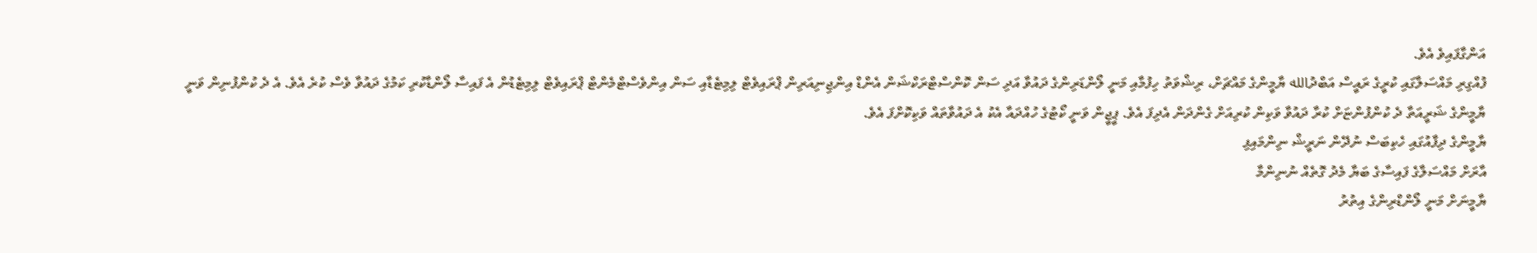އަންގާފައިވެ އެވެ.
ފުއްގިރި މައްސަލާގައި ކުރީގެ ރައީސް އަބްދުالله ޔާމީންގެ މައްޗަށް، ރިޝްވަތު ހިފުމާއި މަނީ ލޯންޑަރިންގެ ދައުވާ އަދި ސަން ކޮންސްޓްރަކްޝަން އެންޑް އިންޖިނިއަރިން ޕްރައިވެޓް ލިމިޓެޑާއި ސަން އިންވެސްޓްމެންޓް ޕްރައިވެޓް ލިމިޓެޑުން އެ ފައިސާ ލޯންޑާކުރި ކަމުގެ ދައުވާ ވެސް ކުރެ އެވެ. އެ ދެ ކުންފުނިން ވަނީ ޔާމީންގެ ޝަރީއަތާ ދެ ކުންފުންޏަށް ކުރާ ދައުވާ ވަކިން ކުރިއަށް ގެންދަން އެދިފަ އެވެ. ޕީޖީން ވަނީ ކޯޓުގެ ހުއްދައާ އެކު އެ ދައުވާތައް ވަކިކޮށްފަ އެވެ.
ޔާމީންގެ ދިފާއުގައި ހެކިބަސް ނުދޭން ނަރީޝް ނިންމައިފި
އާރަށް މައްސަލާގެ ފައިސާގެ ބަޔާ މެދު ގޮތެއް ނުނިންމާ
ޔާމީނަށް މަނީ ލޯންޑްރިންގެ އިތުރު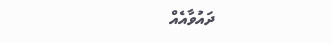ދައުވާއެއް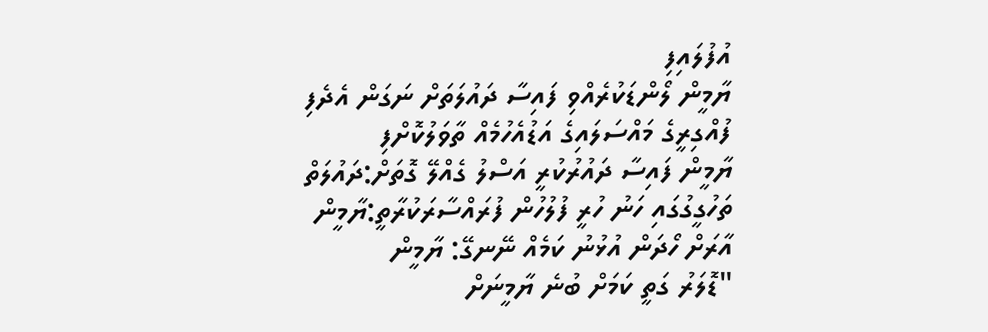އުފުލައިފި
ޔާމީން ލޯންޑަކުރެއްވި ފައިސާ ދައުލަތަށް ނަގަން އެދެފި
ފުއްގިރީގެ މައްސަލައިގެ އަޑުއެހުމެއް ތާވަލުކޮށްފި
ޔާމީން ފައިސާ ދައުރުކުރީ އަސްލު ގެއްލޭ ގޮތަށް:ދައުލަތް
ތަހުގީގުގައި ހަނު ހުރީ ފުލުހުން ފުރައްސާރަކުރާތީ:ޔާމީން
އާރަށް ހޯދަން އުޅުނު ކަމެއް ނޭނގޭ: ޔާމީން
"ޑޮލަރު ގަތީ ކަމަށް ބުނެ ޔާމީނަށް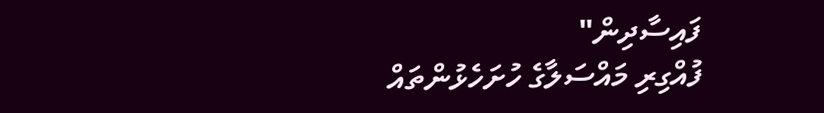ފައިސާދިން"
ފުއްގިރި މައްސަލާގެ ހުށަހެޅުންތައް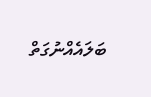ބަލައެއްނުގަތް